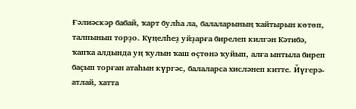Ғәлиәскәр бабай, ҡарт булһа ла, балаларының ҡайтырын көтөп, талпынып торҙо. Күңелһеҙ уйҙарға бирелеп килгән Кәтибә, ҡапҡа алдында уң ҡулын ҡаш өҫтөнә ҡуйып, алға ынтыла биреп баҫып торған атаһын күргәс, балаларса хисләнеп китте. Йүгерә-атлай, хатта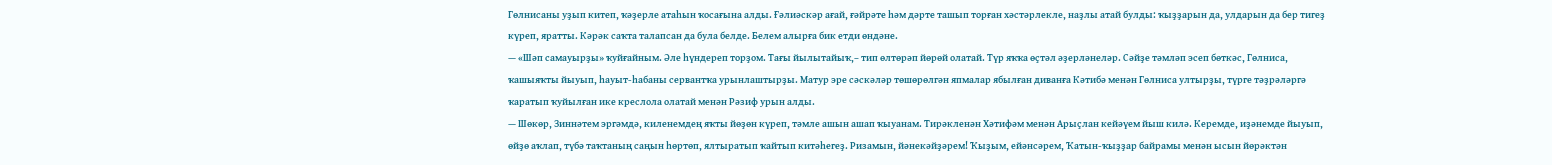Гөлнисаны уҙып китеп, ҡәҙерле атаһын ҡосағына алды. Ғәлиәскәр ағай, ғәйрәте һәм дәрте ташып торған хәстәрлекле, наҙлы атай булды: ҡыҙҙарын да, улдарын да бер тигеҙ күреп, яратты. Кәрәк саҡта талапсан да була белде. Белем алырға бик етди өндәне.
— «Шәп самауырҙы» ҡуйғайным. Әле һүндереп торҙом. Тағы йылытайыҡ,– тип өлтөрәп йөрөй олатай. Түр яҡҡа өҫтәл әҙерләнеләр. Сәйҙе тәмләп эсеп бөткәс, Гөлниса, ҡашыяҡты йыуып, һауыт-һабаны сервантҡа урынлаштырҙы. Матур эре сәскәләр төшөрөлгән япмалар ябылған диванға Кәтибә менән Гөлниса ултырҙы, түрге тәҙрәләргә ҡаратып ҡуйылған ике креслола олатай менән Рәзиф урын алды.
— Шөкөр, Зиннәтем эргәмдә, киленемдең яҡты йөҙөн күреп, тәмле ашын ашап ҡыуанам. Тирәкленән Хәтифәм менән Арыҫлан кейәүем йыш килә. Керемде, иҙәнемде йыуып, өйҙө аҡлап, түбә таҡтаның саңын һөртөп, ялтыратып ҡайтып китәһегеҙ. Ризамын, йәнекәйҙәрем! Ҡыҙым, ейәнсәрем, Ҡатын-ҡыҙҙар байрамы менән ысын йөрәктән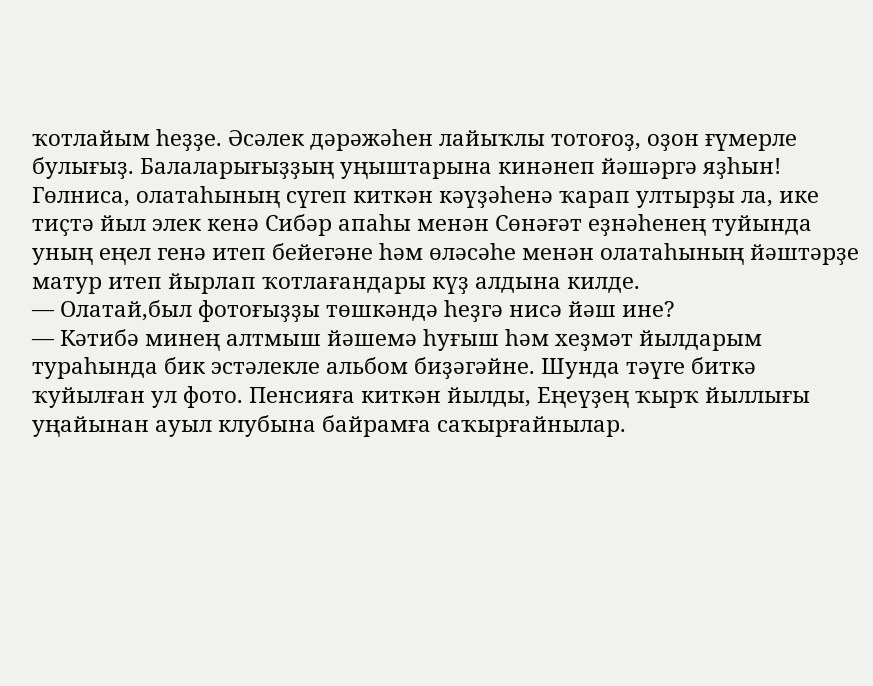ҡотлайым һеҙҙе. Әсәлек дәрәжәһен лайыҡлы тотоғоҙ, оҙон ғүмерле булығыҙ. Балаларығыҙҙың уңыштарына кинәнеп йәшәргә яҙһын! Гөлниса, олатаһының сүгеп киткән кәүҙәһенә ҡарап ултырҙы ла, ике тиҫтә йыл элек кенә Сибәр апаһы менән Сөнәғәт еҙнәһенең туйында уның еңел генә итеп бейегәне һәм өләсәһе менән олатаһының йәштәрҙе матур итеп йырлап ҡотлағандары күҙ алдына килде.
— Олатай,был фотоғыҙҙы төшкәндә һеҙгә нисә йәш ине?
— Кәтибә минең алтмыш йәшемә һуғыш һәм хеҙмәт йылдарым тураһында бик эстәлекле альбом биҙәгәйне. Шунда тәүге биткә ҡуйылған ул фото. Пенсияға киткән йылды, Еңеүҙең ҡырҡ йыллығы уңайынан ауыл клубына байрамға саҡырғайнылар.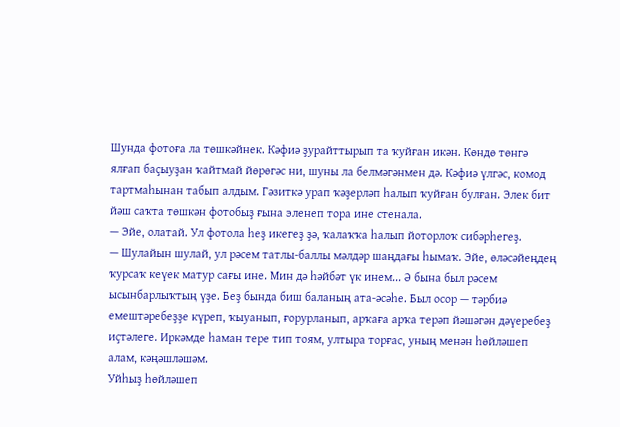Шунда фотоға ла төшкәйнек. Кәфиә ҙурайттырып та ҡуйған икән. Көндө төнгә ялғап баҫыуҙан ҡайтмай йөрөгәс ни, шуны ла белмәгәнмен дә. Кәфиә үлгәс, комод тартмаһынан табып алдым. Гәзиткә урап ҡәҙерләп һалып ҡуйған булған. Элек бит йәш саҡта төшкән фотобыҙ ғына эленеп тора ине стенала.
— Эйе, олатай. Ул фотола һеҙ икегеҙ ҙә, ҡалаҡҡа һалып йоторлоҡ сибәрһегеҙ.
— Шулайын шулай, ул рәсем татлы-баллы мәлдәр шаңдағы һымаҡ. Эйе, өләсәйеңдең ҡурсаҡ кеүек матур сағы ине. Мин дә һәйбәт үк инем... Ә бына был рәсем ысынбарлыҡтың үҙе. Беҙ бында биш баланың ата-әсәһе. Был осор — тәрбиә емештәребеҙҙе күреп, ҡыуанып, ғорурланып, арҡаға арҡа терәп йәшәгән дәүеребеҙ иҫтәлеге. Иркәмде һаман тере тип тоям, ултыра торғас, уның менән һөйләшеп алам, кәңәшләшәм.
Уйһыҙ һөйләшеп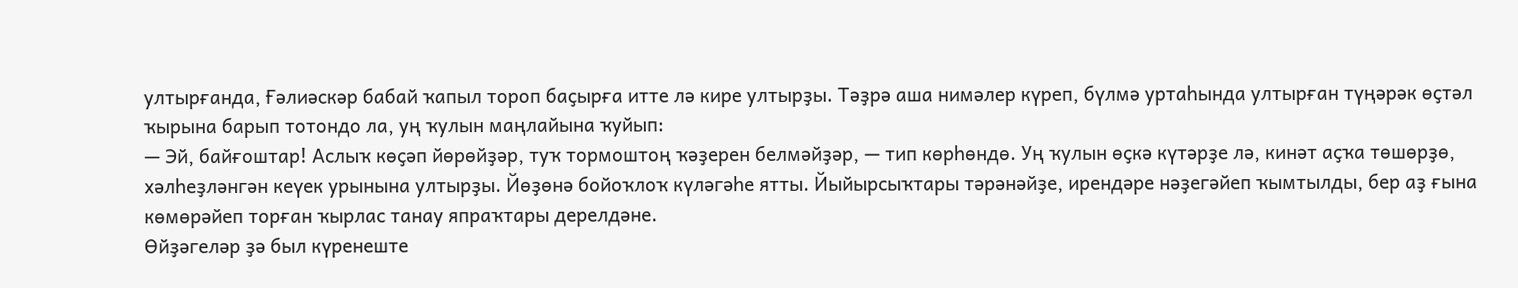ултырғанда, Ғәлиәскәр бабай ҡапыл тороп баҫырға итте лә кире ултырҙы. Тәҙрә аша нимәлер күреп, бүлмә уртаһында ултырған түңәрәк өҫтәл ҡырына барып тотондо ла, уң ҡулын маңлайына ҡуйып:
— Эй, байғоштар! Аслыҡ көҫәп йөрөйҙәр, туҡ тормоштоң ҡәҙерен белмәйҙәр, — тип көрһөндө. Уң ҡулын өҫкә күтәрҙе лә, кинәт аҫҡа төшөрҙө, хәлһеҙләнгән кеүек урынына ултырҙы. Йөҙөнә бойоҡлоҡ күләгәһе ятты. Йыйырсыҡтары тәрәнәйҙе, ирендәре нәҙегәйеп ҡымтылды, бер аҙ ғына көмөрәйеп торған ҡырлас танау япраҡтары дерелдәне.
Өйҙәгеләр ҙә был күренеште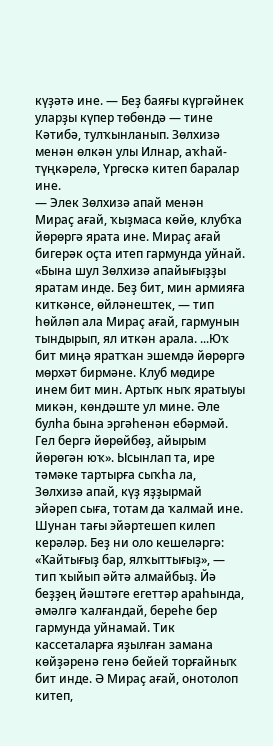күҙәтә ине. — Беҙ баяғы күргәйнек уларҙы күпер төбөндә — тине Кәтибә, тулҡынланып. Зөлхизә менән өлкән улы Илнар, аҡһай-түңкәрелә, Үргөскә китеп баралар ине.
— Элек Зөлхизә апай менән Мираҫ ағай, ҡыҙмаса көйө, клубҡа йөрөргә ярата ине. Мираҫ ағай бигерәк оҫта итеп гармунда уйнай. «Бына шул Зөлхизә апайығыҙҙы яратам инде. Беҙ бит, мин армияға киткәнсе, өйләнештек, — тип һөйләп ала Мираҫ ағай, гармунын тындырып, ял иткән арала. ...Юҡ бит миңә яратҡан эшемдә йөрөргә мөрхәт бирмәне. Клуб мөдире инем бит мин. Артыҡ ныҡ яратыуы микән, көндәште ул мине. Әле булһа бына эргәһенән ебәрмәй. Гел бергә йөрөйбөҙ, айырым йөрөгән юҡ». Ысынлап та, ире тәмәке тартырға сыҡһа ла, Зөлхизә апай, күҙ яҙҙырмай эйәреп сыға, тотам да ҡалмай ине. Шунан тағы эйәртешеп килеп керәләр. Беҙ ни оло кешеләргә: «Ҡайтығыҙ бар, ялҡыттығыҙ», — тип ҡыйып әйтә алмайбыҙ. Йә беҙҙең йәштәге егеттәр араһында, әмәлгә ҡалғандай, береһе бер гармунда уйнамай. Тик кассеталарға яҙылған замана көйҙәренә генә бейей торғайныҡ бит инде. Ә Мираҫ ағай, онотолоп китеп,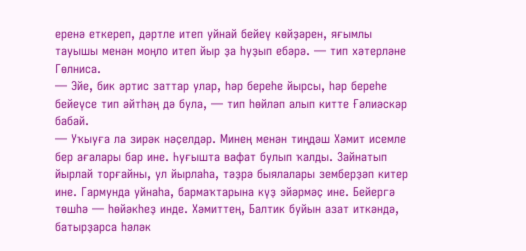еренә еткереп, дәртле итеп уйнай бейеү көйҙәрен, яғымлы тауышы менән моңло итеп йыр ҙа һуҙып ебәрә. — тип хәтерләне Гөлниса.
— Эйе, бик әртис заттар улар, һәр береһе йырсы, һәр береһе бейеүсе тип әйтһәң дә була, — тип һөйләп алып китте Ғәлиәскәр бабай.
— Уҡыуға ла зирәк нәҫелдәр. Минең менән тиңдәш Хәмит исемле бер ағалары бар ине. Һуғышта вафат булып ҡалды. Зайнатып йырлай торғайны, ул йырлаһа, тәҙрә быялалары земберҙәп китер ине. Гармунда уйнаһа, бармаҡтарына күҙ эйәрмәҫ ине. Бейергә төшһә — һөйәкһеҙ инде. Хәмиттең, Балтик буйын азат иткәндә, батырҙарса һәләк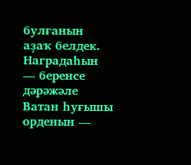булғанын аҙаҡ белдек. Наградаһын — беренсе дәрәжәле Ватан һуғышы орденын —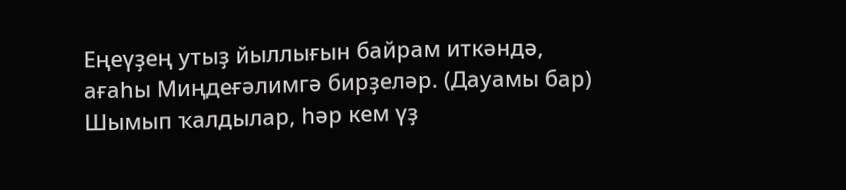Еңеүҙең утыҙ йыллығын байрам иткәндә, ағаһы Миңдеғәлимгә бирҙеләр. (Дауамы бар)
Шымып ҡалдылар, һәр кем үҙ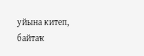уйына китеп, байтаҡ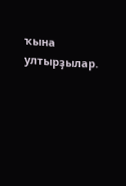ҡына ултырҙылар.